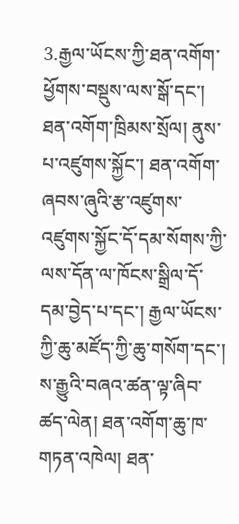3.རྒྱལ་ཡོངས་ཀྱི་ཐན་འགོག་ཕྱོགས་བསྡུས་ལས་སྒོ་དང་། ཐན་འགོག་ཁྲིམས་སྲོལ། ནུས་པ་འཛུགས་སྐྱོང་། ཐན་འགོག་ཞབས་ཞུའི་རྩ་འཛུགས་འཛུགས་སྐྱོང་དོ་དམ་སོགས་ཀྱི་ལས་དོན་ལ་ཁོངས་སྒྲིལ་དོ་དམ་བྱེད་པ་དང་། རྒྱལ་ཡོངས་ཀྱི་ཆུ་མཛོད་ཀྱི་ཆུ་གསོག་དང་། ས་རྒྱུའི་བཞའ་ཚན་ལྟ་ཞིབ་ཚད་ལེན། ཐན་འགོག་ཆུ་ཁ་གཏན་འཁེལ། ཐན་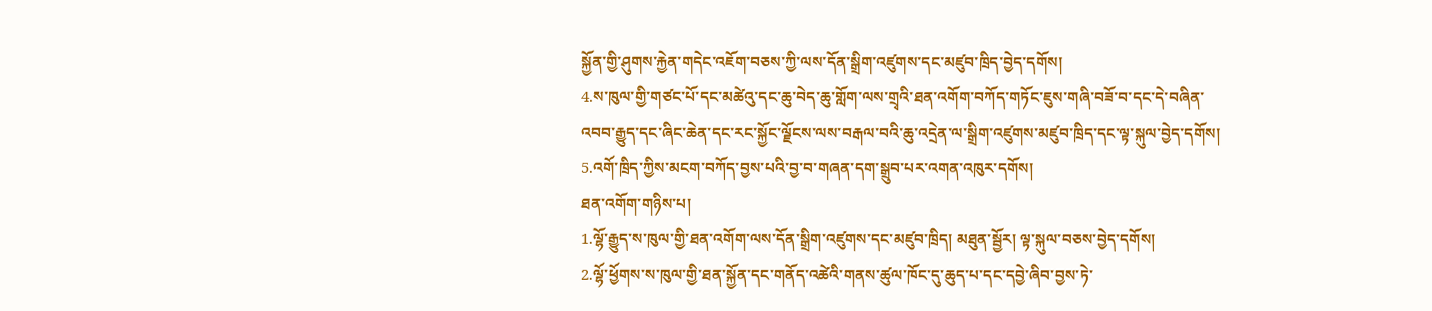སྐྱོན་གྱི་ཤུགས་རྐྱེན་གདེང་འཇོག་བཅས་ཀྱི་ལས་དོན་སྒྲིག་འཛུགས་དང་མཛུབ་ཁྲིད་བྱེད་དགོས།
4.ས་ཁུལ་གྱི་གཙང་པོ་དང་མཚེའུ་དང་ཆུ་བེད་ཆུ་གློག་ལས་གྲྭའི་ཐན་འགོག་བཀོད་གཏོང་ཇུས་གཞི་བཟོ་བ་དང་དེ་བཞིན་འབབ་རྒྱུད་དང་ཞིང་ཆེན་དང་རང་སྐྱོང་ལྗོངས་ལས་བརྒལ་བའི་ཆུ་འདྲེན་ལ་སྒྲིག་འཛུགས་མཛུབ་ཁྲིད་དང་ལྟ་སྐུལ་བྱེད་དགོས།
5.འགོ་ཁྲིད་ཀྱིས་མངག་བཀོད་བྱས་པའི་བྱ་བ་གཞན་དག་སྒྲུབ་པར་འགན་འཁུར་དགོས།
ཐན་འགོག་གཉིས་པ།
1.ལྷོ་རྒྱུད་ས་ཁུལ་གྱི་ཐན་འགོག་ལས་དོན་སྒྲིག་འཛུགས་དང་མཛུབ་ཁྲིད། མཐུན་སྦྱོར། ལྟ་སྐུལ་བཅས་བྱེད་དགོས།
2.ལྷོ་ཕྱོགས་ས་ཁུལ་གྱི་ཐན་སྐྱོན་དང་གནོད་འཚེའི་གནས་ཚུལ་ཁོང་དུ་ཆུད་པ་དང་དབྱེ་ཞིབ་བྱས་ཏེ་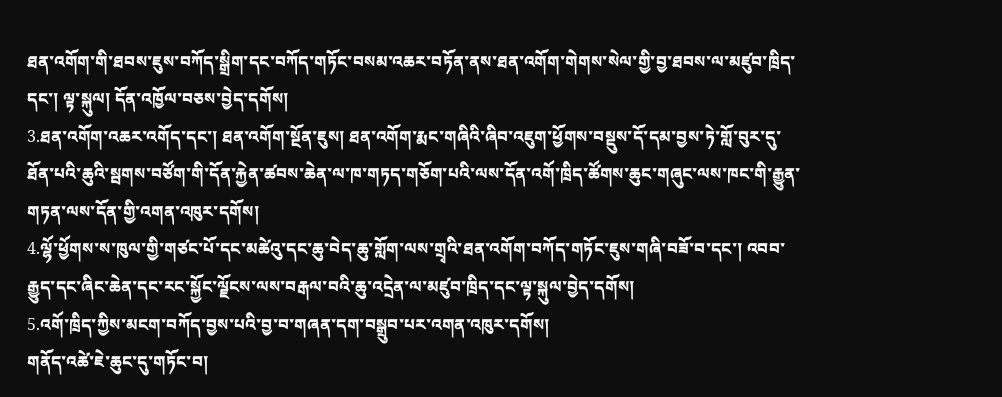ཐན་འགོག་གི་ཐབས་ཇུས་བཀོད་སྒྲིག་དང་བཀོད་གཏོང་བསམ་འཆར་བཏོན་ནས་ཐན་འགོག་གེགས་སེལ་གྱི་བྱ་ཐབས་ལ་མཛུབ་ཁྲིད་དང་། ལྟ་སྐུལ། དོན་འཁྱོལ་བཅས་བྱེད་དགོས།
3.ཐན་འགོག་འཆར་འགོད་དང་། ཐན་འགོག་སྔོན་ཇུས། ཐན་འགོག་རྨང་གཞིའི་ཞིབ་འཇུག་ཕྱོགས་བསྡུས་དོ་དམ་བྱས་ཏེ་གློ་བུར་དུ་ཐོན་པའི་ཆུའི་སྦགས་བཙོག་གི་དོན་རྐྱེན་ཚབས་ཆེན་ལ་ཁ་གཏད་གཅོག་པའི་ལས་དོན་འགོ་ཁྲིད་ཚོགས་ཆུང་གཞུང་ལས་ཁང་གི་རྒྱུན་གཏན་ལས་དོན་གྱི་འགན་འཁུར་དགོས།
4.ལྷོ་ཕྱོགས་ས་ཁུལ་གྱི་གཙང་པོ་དང་མཚེའུ་དང་ཆུ་བེད་ཆུ་གློག་ལས་གྲྭའི་ཐན་འགོག་བཀོད་གཏོང་ཇུས་གཞི་བཟོ་བ་དང་། འབབ་རྒྱུད་དང་ཞིང་ཆེན་དང་རང་སྐྱོང་ལྗོངས་ལས་བརྒལ་བའི་ཆུ་འདྲེན་ལ་མཛུབ་ཁྲིད་དང་ལྟ་སྐུལ་བྱེད་དགོས།
5.འགོ་ཁྲིད་ཀྱིས་མངག་བཀོད་བྱས་པའི་བྱ་བ་གཞན་དག་བསྒྲུབ་པར་འགན་འཁུར་དགོས།
གནོད་འཚེ་ཇེ་ཆུང་དུ་གཏོང་བ།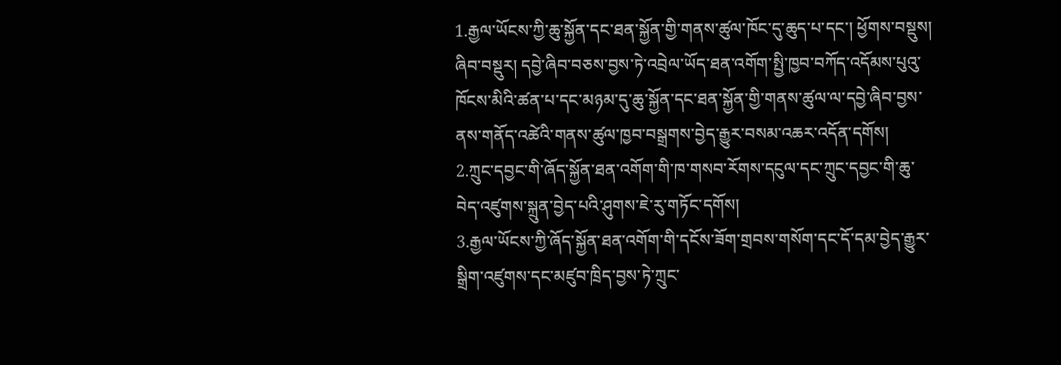1.རྒྱལ་ཡོངས་ཀྱི་ཆུ་སྐྱོན་དང་ཐན་སྐྱོན་གྱི་གནས་ཚུལ་ཁོང་དུ་ཆུད་པ་དང་། ཕྱོགས་བསྡུས། ཞིབ་བསྡུར། དབྱེ་ཞིབ་བཅས་བྱས་ཏེ་འབྲེལ་ཡོད་ཐན་འགོག་སྤྱི་ཁྱབ་བཀོད་འདོམས་པུའུ་ཁོངས་མིའི་ཚན་པ་དང་མཉམ་དུ་ཆུ་སྐྱོན་དང་ཐན་སྐྱོན་གྱི་གནས་ཚུལ་ལ་དབྱེ་ཞིབ་བྱས་ནས་གནོད་འཚེའི་གནས་ཚུལ་ཁྱབ་བསྒྲགས་བྱེད་རྒྱུར་བསམ་འཆར་འདོན་དགོས།
2.ཀྲུང་དབྱང་གི་ཞོད་སྐྱོན་ཐན་འགོག་གི་ཁ་གསབ་རོགས་དངུལ་དང་ཀྲུང་དབྱང་གི་ཆུ་བེད་འཛུགས་སྐྲུན་བྱེད་པའི་ཤུགས་ཇེ་རུ་གཏོང་དགོས།
3.རྒྱལ་ཡོངས་ཀྱི་ཞོད་སྐྱོན་ཐན་འགོག་གི་དངོས་ཟོག་གྲབས་གསོག་དང་དོ་དམ་བྱེད་རྒྱུར་སྒྲིག་འཛུགས་དང་མཛུབ་ཁྲིད་བྱས་ཏེ་ཀྲུང་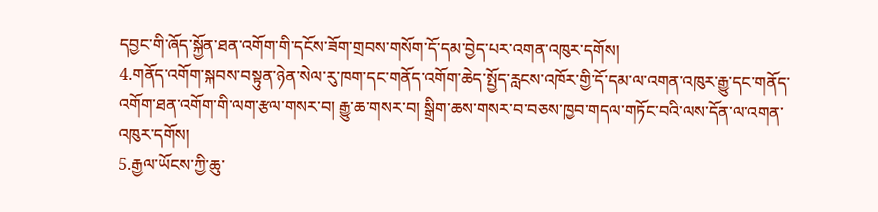དབྱང་གི་ཞོད་སྐྱོན་ཐན་འགོག་གི་དངོས་ཟོག་གྲབས་གསོག་དོ་དམ་བྱེད་པར་འགན་འཁུར་དགོས།
4.གནོད་འགོག་སྐབས་བསྟུན་ཉེན་སེལ་རུ་ཁག་དང་གནོད་འགོག་ཆེད་སྤྱོད་རླངས་འཁོར་གྱི་དོ་དམ་ལ་འགན་འཁུར་རྒྱུ་དང་གནོད་འགོག་ཐན་འགོག་གི་ལག་རྩལ་གསར་བ། རྒྱུ་ཆ་གསར་བ། སྒྲིག་ཆས་གསར་བ་བཅས་ཁྱབ་གདལ་གཏོང་བའི་ལས་དོན་ལ་འགན་འཁུར་དགོས།
5.རྒྱལ་ཡོངས་ཀྱི་ཆུ་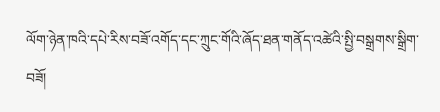ལོག་ཉེན་ཁའི་དཔེ་རིས་བཟོ་འགོད་དང་ཀྲུང་གོའི་ཞོད་ཐན་གནོད་འཚེའི་སྤྱི་བསྒྲགས་སྒྲིག་བཟོ།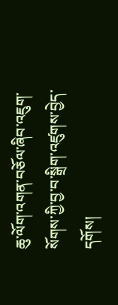ཆུ་ལོག་འགན་བཅོལ་ཞིབ་འཇུག་སོགས་ཀྱི་བྱ་བ་སྒྲིག་འཛུགས་བྱེད་དགོས།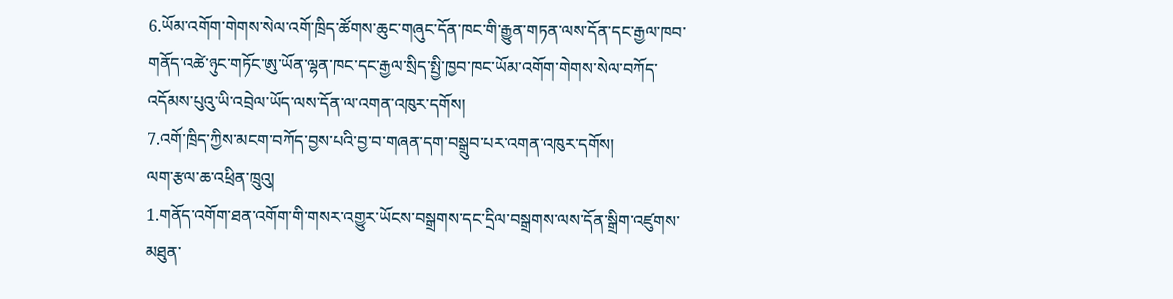6.ཡོམ་འགོག་གེགས་སེལ་འགོ་ཁྲིད་ཚོགས་ཆུང་གཞུང་དོན་ཁང་གི་རྒྱུན་གཏན་ལས་དོན་དང་རྒྱལ་ཁབ་གནོད་འཚེ་ཉུང་གཏོང་ཨུ་ཡོན་ལྷན་ཁང་དང་རྒྱལ་སྲིད་སྤྱི་ཁྱབ་ཁང་ཡོམ་འགོག་གེགས་སེལ་བཀོད་འདོམས་པུའུ་ཡི་འབྲེལ་ཡོད་ལས་དོན་ལ་འགན་འཁུར་དགོས།
7.འགོ་ཁྲིད་ཀྱིས་མངག་བཀོད་བྱས་པའི་བྱ་བ་གཞན་དག་བསྒྲུབ་པར་འགན་འཁུར་དགོས།
ལག་རྩལ་ཆ་འཕྲིན་ཁྲུའུ།
1.གནོད་འགོག་ཐན་འགོག་གི་གསར་འགྱུར་ཡོངས་བསྒྲགས་དང་དྲིལ་བསྒྲགས་ལས་དོན་སྒྲིག་འཛུགས་མཐུན་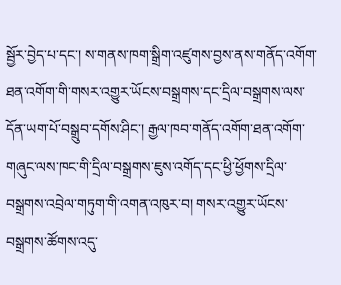སྦྱོར་བྱེད་པ་དང་། ས་གནས་ཁག་སྒྲིག་འཛུགས་བྱས་ནས་གནོད་འགོག་ཐན་འགོག་གི་གསར་འགྱུར་ཡོངས་བསྒྲགས་དང་དྲིལ་བསྒྲགས་ལས་དོན་ཡག་པོ་བསྒྲུབ་དགོས་ཤིང་། རྒྱལ་ཁབ་གནོད་འགོག་ཐན་འགོག་གཞུང་ལས་ཁང་གི་དྲིལ་བསྒྲགས་ཇུས་འགོད་དང་ཕྱི་ཕྱོགས་དྲིལ་བསྒྲགས་འབྲེལ་གཏུག་གི་འགན་འཁུར་བ། གསར་འགྱུར་ཡོངས་བསྒྲགས་ཚོགས་འདུ་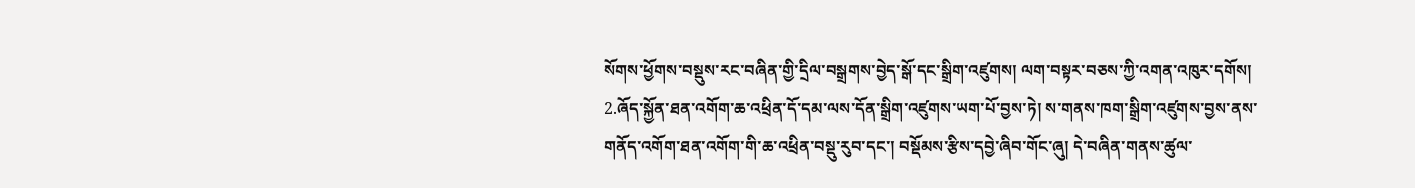སོགས་ཕྱོགས་བསྡུས་རང་བཞིན་གྱི་དྲིལ་བསྒྲགས་བྱེད་སྒོ་དང་སྒྲིག་འཛུགས། ལག་བསྟར་བཅས་ཀྱི་འགན་འཁུར་དགོས།
2.ཞོད་སྐྱོན་ཐན་འགོག་ཆ་འཕྲིན་དོ་དམ་ལས་དོན་སྒྲིག་འཛུགས་ཡག་པོ་བྱས་ཏེ། ས་གནས་ཁག་སྒྲིག་འཛུགས་བྱས་ནས་གནོད་འགོག་ཐན་འགོག་གི་ཆ་འཕྲིན་བསྡུ་རུབ་དང་། བསྡོམས་རྩིས་དབྱེ་ཞིབ་གོང་ཞུ། དེ་བཞིན་གནས་ཚུལ་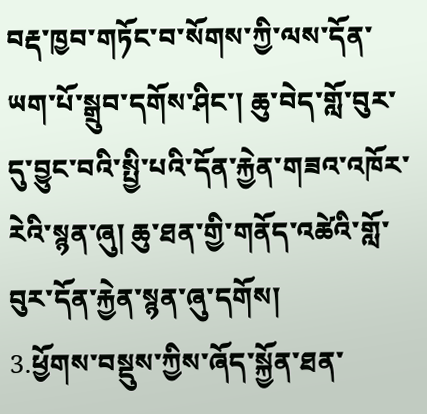བརྡ་ཁྱབ་གཏོང་བ་སོགས་ཀྱི་ལས་དོན་ཡག་པོ་སྒྲུབ་དགོས་ཤིང་། ཆུ་བེད་གློ་བུར་དུ་བྱུང་བའི་སྤྱི་པའི་དོན་རྐྱེན་གཟའ་འཁོར་རེའི་སྙན་ཞུ། ཆུ་ཐན་གྱི་གནོད་འཚེའི་གློ་བུར་དོན་རྐྱེན་སྙན་ཞུ་དགོས།
3.ཕྱོགས་བསྡུས་ཀྱིས་ཞོད་སྐྱོན་ཐན་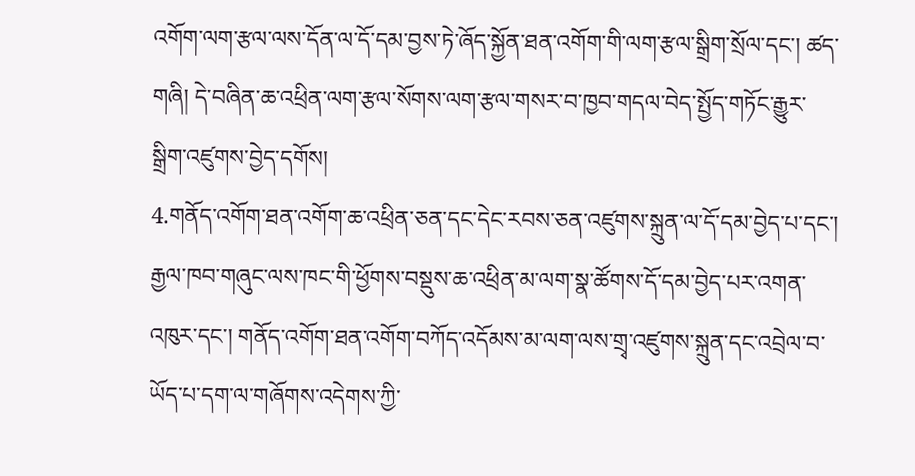འགོག་ལག་རྩལ་ལས་དོན་ལ་དོ་དམ་བྱས་ཏེ་ཞོད་སྐྱོན་ཐན་འགོག་གི་ལག་རྩལ་སྒྲིག་སྲོལ་དང་། ཚད་གཞི། དེ་བཞིན་ཆ་འཕྲིན་ལག་རྩལ་སོགས་ལག་རྩལ་གསར་བ་ཁྱབ་གདལ་བེད་སྤྱོད་གཏོང་རྒྱུར་སྒྲིག་འཛུགས་བྱེད་དགོས།
4.གནོད་འགོག་ཐན་འགོག་ཆ་འཕྲིན་ཅན་དང་དེང་རབས་ཅན་འཛུགས་སྐྲུན་ལ་དོ་དམ་བྱེད་པ་དང་། རྒྱལ་ཁབ་གཞུང་ལས་ཁང་གི་ཕྱོགས་བསྡུས་ཆ་འཕྲིན་མ་ལག་སྣ་ཚོགས་དོ་དམ་བྱེད་པར་འགན་འཁུར་དང་། གནོད་འགོག་ཐན་འགོག་བཀོད་འདོམས་མ་ལག་ལས་གྲྭ་འཛུགས་སྐྲུན་དང་འབྲེལ་བ་ཡོད་པ་དག་ལ་གཞོགས་འདེགས་ཀྱི་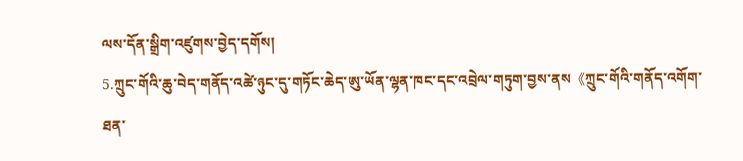ལས་དོན་སྒྲིག་འཛུགས་བྱེད་དགོས།
5.ཀྲུང་གོའི་ཆུ་བེད་གནོད་འཚེ་ཉུང་དུ་གཏོང་ཆེད་ཨུ་ཡོན་ལྷན་ཁང་དང་འབྲེལ་གཏུག་བྱས་ནས《ཀྲུང་གོའི་གནོད་འགོག་ཐན་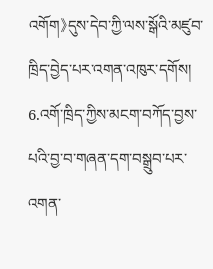འགོག》དུས་དེབ་ཀྱི་ལས་སྒོའི་མཛུབ་ཁྲིད་བྱེད་པར་འགན་འཁུར་དགོས།
6.འགོ་ཁྲིད་ཀྱིས་མངག་བཀོད་བྱས་པའི་བྱ་བ་གཞན་དག་བསྒྲུབ་པར་འགན་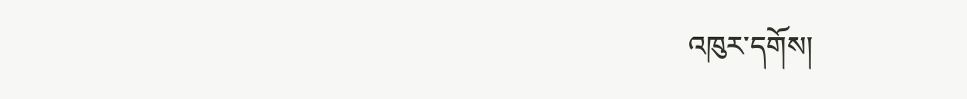འཁུར་དགོས།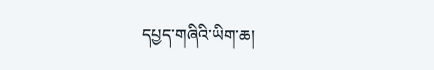དཔྱད་གཞིའི་ཡིག་ཆ།